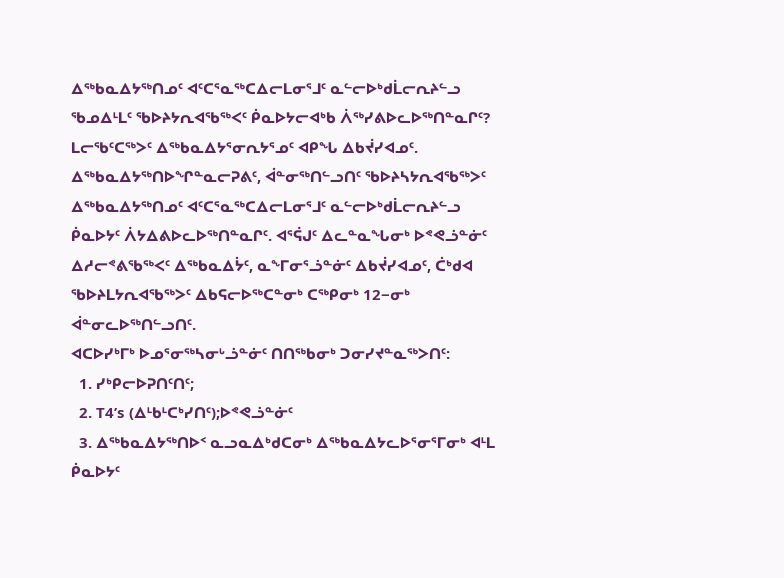ᐃᖅᑲᓇᐃᔭᖅᑎᓄᑦ ᐊᑦᑕᕐᓇᖅᑕᐃᓕᒪᓂᕐᒧᑦ ᓇᓪᓕᐅᒃᑯᒫᓕᕆᔨᓪᓗ ᖃᓄᐃᒻᒪᑦ ᖃᐅᔨᔭᕆᐊᖃᖅᐸᑦ ᑮᓇᐅᔭᓕᐊᒃᑲ ᐲᖅᓯᕕᐅᓚᐅᖅᑎᓐᓇᒋᑦ?
ᒪᓕᖃᑦᑕᖅᐳᑦ ᐃᖅᑲᓇᐃᔭᕐᓂᕆᔭᕐᓄᑦ ᐊᑭᖓ ᐃᑲᔫᓯᐊᓄᑦ. ᐃᖅᑲᓇᐃᔭᖅᑎᐅᖏᓐᓇᓕᕈᕕᑦ, ᐋᓐᓂᖅᑎᓪᓗᑎᑦ ᖃᐅᔨᓴᔭᕆᐊᖃᖅᐳᑦ ᐃᖅᑲᓇᐃᔭᖅᑎᓄᑦ ᐊᑦᑕᕐᓇᖅᑕᐃᓕᒪᓂᕐᒧᑦ ᓇᓪᓕᐅᒃᑯᒫᓕᕆᔨᓪᓗ ᑮᓇᐅᔭᑦ ᐲᔭᐃᕕᐅᓚᐅᖅᑎᓐᓇᒋᑦ. ᐊᕐᕌᒍᑦ ᐃᓚᓐᓇᖓᓂᒃ ᐅᕝᕙᓘᓐᓃᑦ ᐃᓱᓕᕝᕕᖃᖅᐸᑦ ᐃᖅᑲᓇᐃᔮᑦ, ᓇᖕᒥᓂᕐᓘᓐᓃᑦ ᐃᑲᔫᓯᐊᓄᑦ, ᑖᒃᑯᐊ ᖃᐅᔨᒪᔭᕆᐊᖃᖅᐳᑦ ᐃᑲᕋᓕᐅᖅᑕᓐᓂᒃ ᑕᖅᑭᓂᒃ 12−ᓂᒃ ᐋᓐᓂᓚᐅᖅᑎᓪᓗᑎᑦ.
ᐊᑕᐅᓯᒃᒥᒃ ᐅᓄᕐᓂᖅᓴᓂᒡᓘᓐᓃᑦ ᑎᑎᖅᑲᓂᒃ ᑐᓂᓯᔪᓐᓇᖅᐳᑎᑦ:
  1. ᓯᒃᑭᓕᐅᕈᑎᑦᑎᑦ;
  2. T4’s (ᐃᒻᑲᒻᑕᒃᓯᑎᑦ);ᐅᕝᕙᓘᓐᓃᑦ
  3. ᐃᖅᑲᓇᐃᔭᖅᑎᐅᑉ ᓇᓗᓇᐃᒃᑯᑕᓂᒃ ᐃᖅᑲᓇᐃᔭᓚᐅᕐᓂᕐᒥᓂᒃ ᐊᒻᒪ ᑮᓇᐅᔭᑦ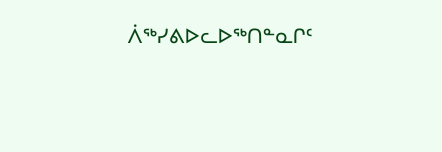ᐲᖅᓯᕕᐅᓚᐅᖅᑎᓐᓇᒋᑦ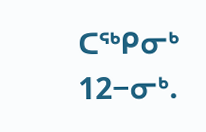ᑕᖅᑭᓂᒃ 12−ᓂᒃ.